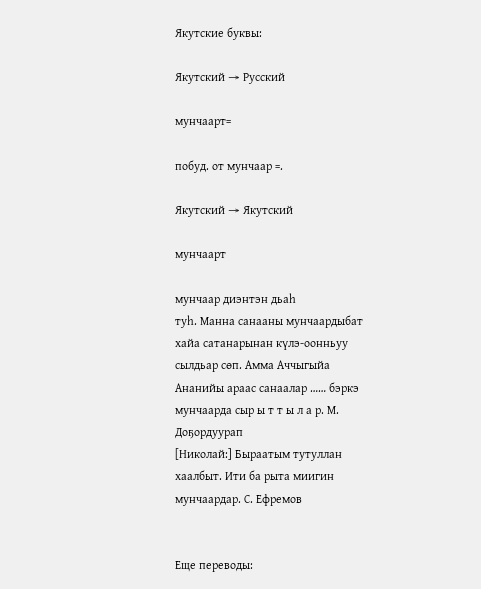Якутские буквы:

Якутский → Русский

мунчаарт=

побуд. от мунчаар =.

Якутский → Якутский

мунчаарт

мунчаар диэнтэн дьаһ
туһ. Манна санааны мунчаардыбат хайа сатанарынан күлэ-оонньуу сылдьар сөп. Амма Аччыгыйа
Ананийы араас санаалар …… бэркэ мунчаарда сыр ы т т ы л а р. М. Доҕордуурап
[Николай:] Быраатым тутуллан хаалбыт. Ити ба рыта миигин мунчаардар. С. Ефремов


Еще переводы: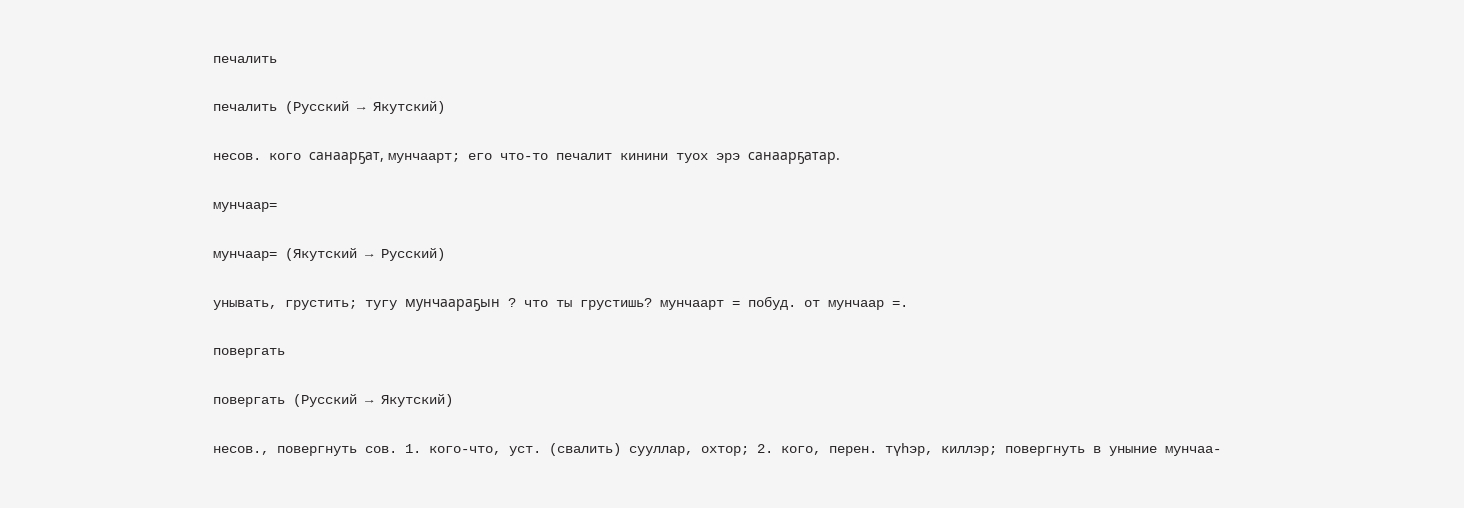печалить

печалить (Русский → Якутский)

несов. кого санаарҕат, мунчаарт; его что-то печалит кинини туох эрэ санаарҕатар.

мунчаар=

мунчаар= (Якутский → Русский)

унывать, грустить; тугу мунчаараҕын ? что ты грустишь? мунчаарт = побуд. от мунчаар =.

повергать

повергать (Русский → Якутский)

несов., повергнуть сов. 1. кого-что, уст. (свалить) сууллар, охтор; 2. кого, перен. түһэр, киллэр; повергнуть в уныние мунчаа-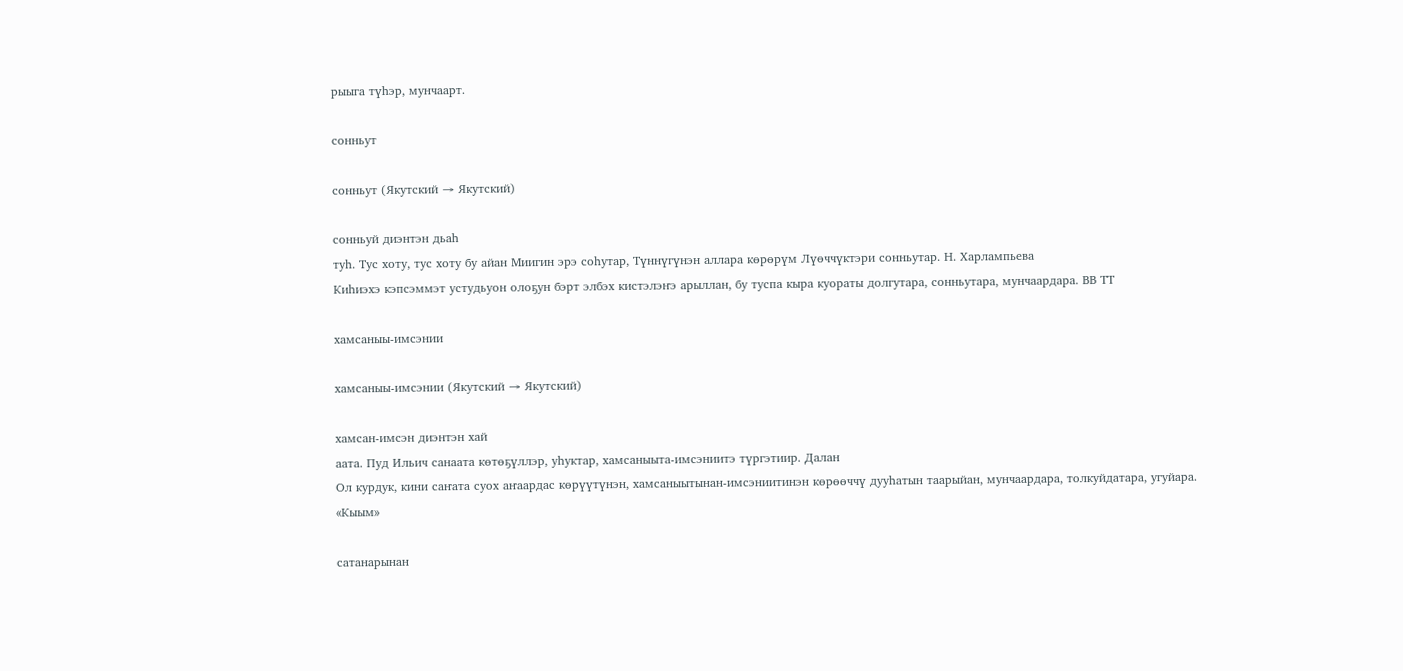рыыга түһэр, мунчаарт.

сонньут

сонньут (Якутский → Якутский)

сонньуй диэнтэн дьаһ
туһ. Тус хоту, тус хоту бу айан Миигин эрэ соһутар, Түннүгүнэн аллара көрөрүм Лүөччүктэри сонньутар. Н. Харлампьева
Киһиэхэ кэпсэммэт устудьуон олоҕун бэрт элбэх кистэлэҥэ арыллан, бу туспа кыра куораты долгутара, сонньутара, мунчаардара. ВВ ТТ

хамсаныы-имсэнии

хамсаныы-имсэнии (Якутский → Якутский)

хамсан-имсэн диэнтэн хай
аата. Пуд Ильич санаата көтөҕүллэр, уһуктар, хамсаныыта-имсэниитэ түргэтиир. Далан
Ол курдук, кини саҥата суох аҥаардас көрүүтүнэн, хамсаныытынан-имсэниитинэн көрөөччү дууһатын таарыйан, мунчаардара, толкуйдатара, угуйара. «Кыым»

сатанарынан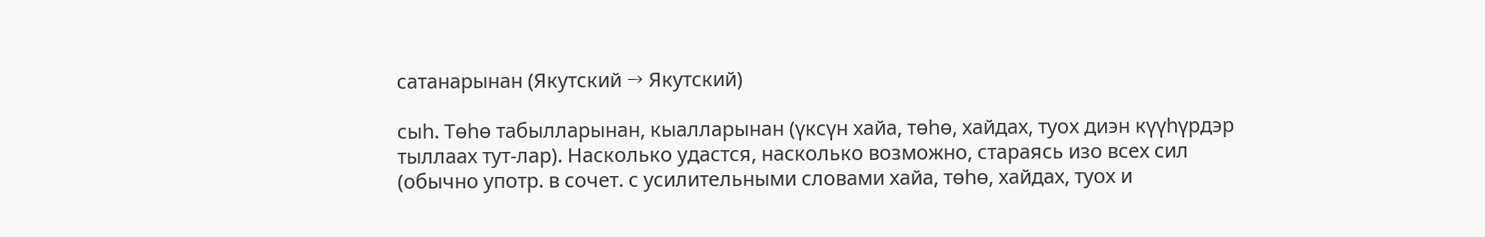сатанарынан (Якутский → Якутский)

сыһ. Төһө табылларынан, кыалларынан (үксүн хайа, төһө, хайдах, туох диэн күүһүрдэр тыллаах тут-лар). Насколько удастся, насколько возможно, стараясь изо всех сил (обычно употр. в сочет. с усилительными словами хайа, төһө, хайдах, туох и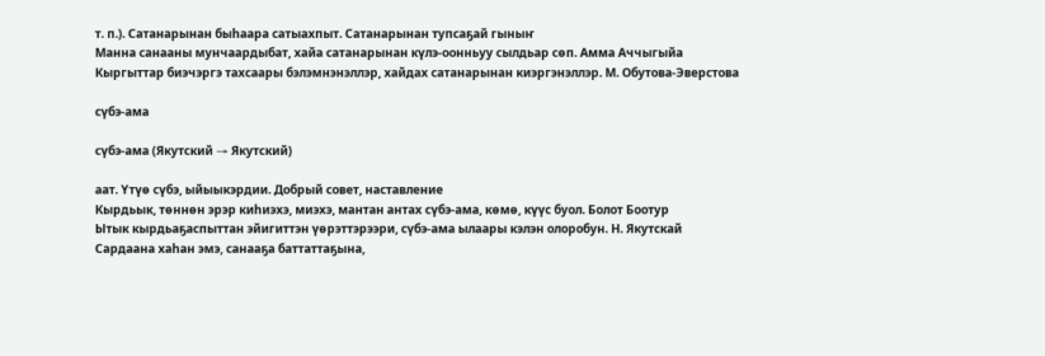т. п.). Сатанарынан быһаара сатыахпыт. Сатанарынан тупсаҕай гыныҥ
Манна санааны мунчаардыбат, хайа сатанарынан күлэ-оонньуу сылдьар сөп. Амма Аччыгыйа
Кыргыттар биэчэргэ тахсаары бэлэмнэнэллэр, хайдах сатанарынан киэргэнэллэр. М. Обутова-Эверстова

сүбэ-ама

сүбэ-ама (Якутский → Якутский)

аат. Үтүө сүбэ, ыйыыкэрдии. Добрый совет, наставление
Кырдьык, төннөн эрэр киһиэхэ, миэхэ, мантан антах сүбэ-ама, көмө, күүс буол. Болот Боотур
Ытык кырдьаҕаспыттан эйигиттэн үөрэттэрээри, сүбэ-ама ылаары кэлэн олоробун. Н. Якутскай
Сардаана хаһан эмэ, санааҕа баттаттаҕына,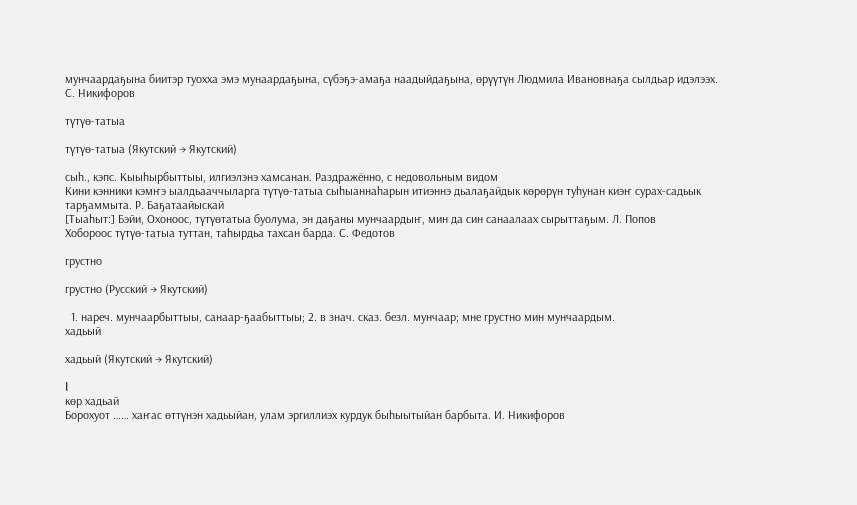мунчаардаҕына биитэр туохха эмэ мунаардаҕына, сүбэҕэ-амаҕа наадыйдаҕына, өрүүтүн Людмила Ивановнаҕа сылдьар идэлээх. С. Никифоров

түтүө-татыа

түтүө-татыа (Якутский → Якутский)

сыһ., кэпс. Кыыһырбыттыы, илгиэлэнэ хамсанан. Раздражённо, с недовольным видом
Кини кэнники кэмҥэ ыалдьааччыларга түтүө-татыа сыһыаннаһарын итиэннэ дьалаҕайдык көрөрүн туһунан киэҥ сурах-садьык тарҕаммыта. Р. Баҕатаайыскай
[Тыаһыт:] Бэйи, Охоноос, түтүөтатыа буолума, эн даҕаны мунчаардыҥ, мин да син санаалаах сырыттаҕым. Л. Попов
Хобороос түтүө-татыа туттан, таһырдьа тахсан барда. С. Федотов

грустно

грустно (Русский → Якутский)

  1. нареч. мунчаарбыттыы, санаар-ҕаабыттыы; 2. в знач. сказ. безл. мунчаар; мне грустно мин мунчаардым.
хадьый

хадьый (Якутский → Якутский)

I
көр хадьай
Борохуот …… хаҥас өттүнэн хадьыйан, улам эргиллиэх курдук быһыытыйан барбыта. И. Никифоров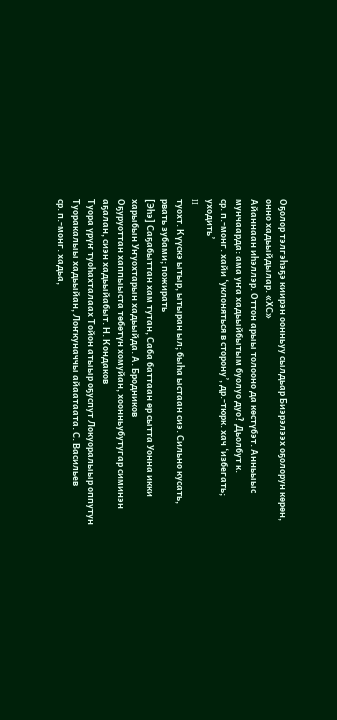Оҕолор тэлгэһэҕэ киирэн оонньуу сылдьар Биэрэлээх оҕолорун көрөн, онно хадьыйдылар. «ХС»
Айаннаан иһэллэр. Оттон арыы толооно да көстүбэт. Анньыыс мунчаарда: ама уҥа хадьыйбытым буолуо дуо? Дьолбут к.
ср. п.-монг. хайи ‘уклоняться в сторону’, др.-тюрк. хач ‘избегать; уходить’
II
туохт. Күүскэ ытыр, ытыран ыл; быһа ыстаан сиэ. Сильно кусать, рвать зубами; пожирать
[Эһэ] Саҕабыттан хам тутан, Саба баттаан өр сытта Уонна икки харыбын Уҥуохтарын хадьыйда. А. Бродников
Оҕуруоттан хаппыыста төбөтүн хомуйан, хоонньубутугар симинэн аҕалан, сиэн хадьыйабыт. Н. Кондаков
Туора үрүҥ туоһахталаах Тойон атыыр оҕуспут Локуоралыыр оппутун Туоракалыы хадьыйан, Лоҥкуначчы айаатаата. С. Васильев
ср. п.-монг. хадьа,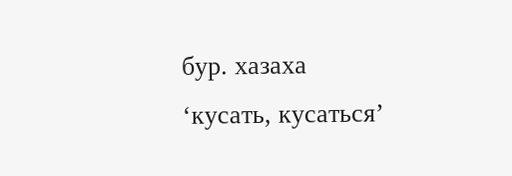бур. хазаха ‘кусать, кусаться’